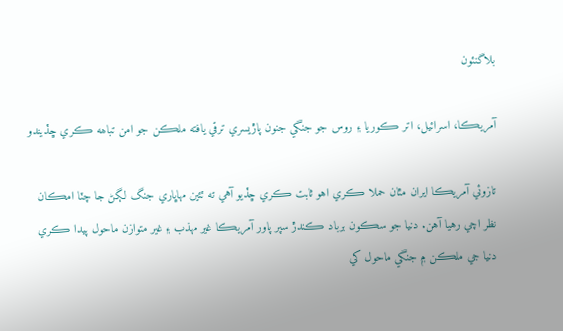بلاگنئون

آمريڪا، اسرائيل، اتر ڪوريا ۽ روس جو جنگي جنون پاڙيسري ترقي يافته ملڪن جو امن تباھه ڪري ڇڏيندو

تازوئي آمريڪا ايران مٿان حملا ڪري اهو ثابت ڪري ڇڏيو آهي ته ٽئين مهاڀاري جنگ لڳڻ جا چٽا امڪان نظر اچي رهيا آهن. دنيا جو سڪون برباد ڪندڙ سپر پاور آمريڪا غير مهذب ۽ غير متوازن ماحول پيدا ڪري دنيا جي ملڪن ۾ جنگي ماحول کي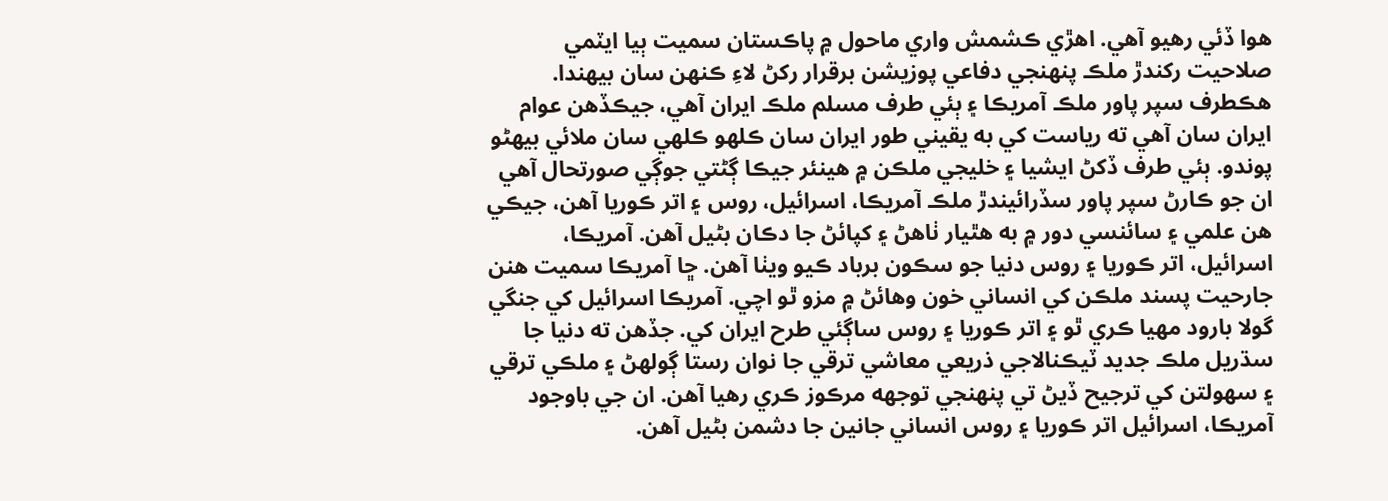هوا ڏئي رهيو آهي. اهڙي ڪشمش واري ماحول ۾ پاڪستان سميت ٻيا ايٽمي صلاحيت رکندڙ ملڪ پنهنجي دفاعي پوزيشن برقرار رکڻ لاءِ ڪنهن سان بيهندا. هڪطرف سپر پاور ملڪ آمريڪا ۽ ٻئي طرف مسلم ملڪ ايران آهي، جيڪڏهن عوام ايران سان آهي ته رياست کي به يقيني طور ايران سان ڪلهو ڪلهي سان ملائي بيهڻو پوندو. ٻئي طرف ڏکڻ ايشيا ۽ خليجي ملڪن ۾ هينئر جيڪا ڳڻتي جوڳي صورتحال آهي ان جو ڪارڻ سپر پاور سڏرائيندڙ ملڪ آمريڪا، اسرائيل، روس ۽ اتر ڪوريا آهن، جيڪي هن علمي ۽ سائنسي دور ۾ به هٿيار ٺاهڻ ۽ کپائڻ جا دڪان بڻيل آهن. آمريڪا، اسرائيل، اتر ڪوريا ۽ روس دنيا جو سڪون برباد ڪيو ويٺا آهن. ڇا آمريڪا سميت هنن جارحيت پسند ملڪن کي انساني خون وهائڻ ۾ مزو ٿو اچي. آمريڪا اسرائيل کي جنگي گولا بارود مهيا ڪري ٿو ۽ اتر ڪوريا ۽ روس ساڳئي طرح ايران کي. جڏهن ته دنيا جا سڌريل ملڪ جديد ٽيڪنالاجي ذريعي معاشي ترقي جا نوان رستا ڳولهڻ ۽ ملڪي ترقي ۽ سهولتن کي ترجيح ڏيڻ تي پنهنجي توجهه مرڪوز ڪري رهيا آهن. ان جي باوجود آمريڪا، اسرائيل اتر ڪوريا ۽ روس انساني جانين جا دشمن بڻيل آهن.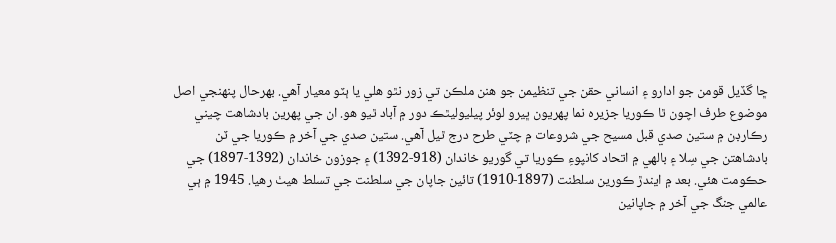ڇا گڏيل قومن جو ادارو ۽ انساني حقن جي تنظيمن جو هنن ملڪن تي زور نٿو هلي يا ٻٽو معيار آهي. بهرحال پنهنجي اصل موضوع طرف اچون ٿا ڪوريا جزيره نما پهريون ڀيرو لوئر پيليوليٿڪ دور ۾ آباد ٿيو هو. ان جي پهرين بادشاهت چيني رڪارڊن ۾ ستين صدي قبل مسيح جي شروعات ۾ چٽي طرح درج ٿيل آهي. ستين صدي جي آخر ۾ ڪوريا جي ٽن بادشاهتن جي سِلا ۽ بالهي ۾ اتحاد کانپوءِ ڪوريا تي گوريو خاندان (918-1392) ۽ جوزون خاندان (1392-1897) جي حڪومت هئي. بعد ۾ ايندڙ ڪورين سلطنت (1897-1910) تائين جاپان جي سلطنت جي تسلط هيٺ رهيا. 1945 ۾ ٻي عالمي جنگ جي آخر ۾ جاپانين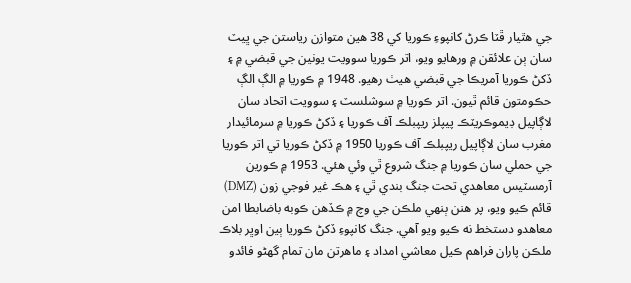جي هٿيار ڦٽا ڪرڻ کانپوءِ ڪوريا کي 38 هين متوازن رياستن جي ڀيٽ سان ٻن علائقن ۾ ورهايو ويو، اتر ڪوريا سوويت يونين جي قبضي ۾ ۽ ڏکڻ ڪوريا آمريڪا جي قبضي هيٺ رهيو. 1948 ۾ ڪوريا ۾ الڳ الڳ حڪومتون قائم ٿيون. اتر ڪوريا ۾ سوشلسٽ ۽ سوويت اتحاد سان لاڳاپيل ڊيموڪريٽڪ پيپلز ريپبلڪ آف ڪوريا ۽ ڏکڻ ڪوريا ۾ سرمائيدار مغرب سان لاڳاپيل ريپبلڪ آف ڪوريا 1950 ۾ ڏکڻ ڪوريا تي اتر ڪوريا جي حملي سان ڪوريا ۾ جنگ شروع ٿي وئي هئي. 1953 ۾ ڪورين آرمسٽيس معاهدي تحت جنگ بندي ٿي ۽ هڪ غير فوجي زون (DMZ) قائم ڪيو ويو، پر هنن ٻنهي ملڪن جي وچ ۾ ڪڏهن ڪوبه باضابطا امن معاهدو دستخط نه ڪيو ويو آهي. جنگ کانپوءِ ڏکڻ ڪوريا ٻين اوڀر بلاڪ ملڪن پاران فراهم ڪيل معاشي امداد ۽ ماهرتن مان تمام گهڻو فائدو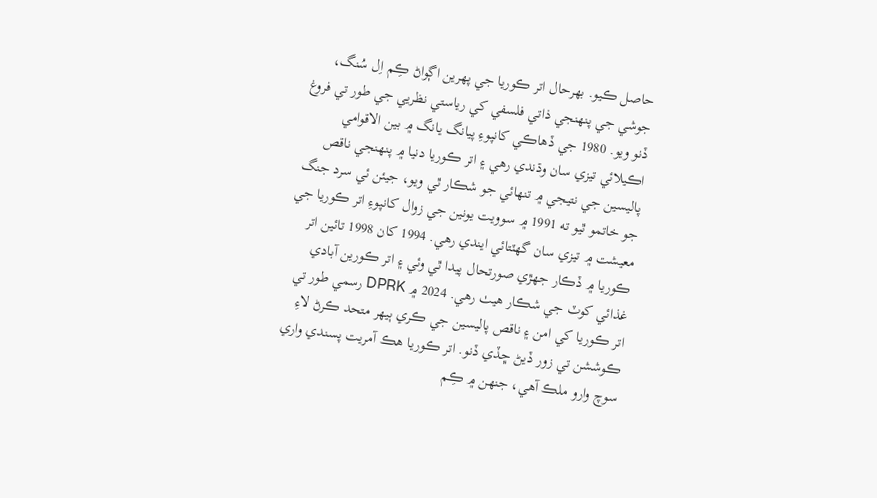حاصل ڪيو. بهرحال اتر ڪوريا جي پهرين اڳواڻ ڪِم اِل سُنگ، جوشي جي پنهنجي ذاتي فلسفي کي رياستي نظريي جي طور تي فروغ ڏنو ويو. 1980 جي ڏهاڪي کانپوءِ پيانگ يانگ ۾ بين الاقوامي اڪيلائي تيزي سان وڌندي رهي ۽ اتر ڪوريا دنيا ۾ پنهنجي ناقص پاليسين جي نتيجي ۾ تنهائي جو شڪار ٿي ويو، جيئن ئي سرد جنگ جو خاتمو ٿيو ته 1991 ۾ سوويت يونين جي زوال کانپوءِ اتر ڪوريا جي معيشت ۾ تيزي سان گهٽتائي ايندي رهي. 1994 کان 1998 تائين اتر ڪوريا ۾ ڏڪار جهڙي صورتحال پيدا ٿي وئي ۽ اتر ڪورين آبادي غذائي کوٽ جي شڪار هيٺ رهي. 2024 ۾ DPRK رسمي طور تي اتر ڪوريا کي امن ۽ ناقص پاليسين جي ڪري ٻيهر متحد ڪرڻ لاءِ ڪوششن تي زور ڏيڻ ڇڏي ڏنو. اتر ڪوريا هڪ آمريت پسندي واري سوچ وارو ملڪ آهي، جنهن ۾ ڪِم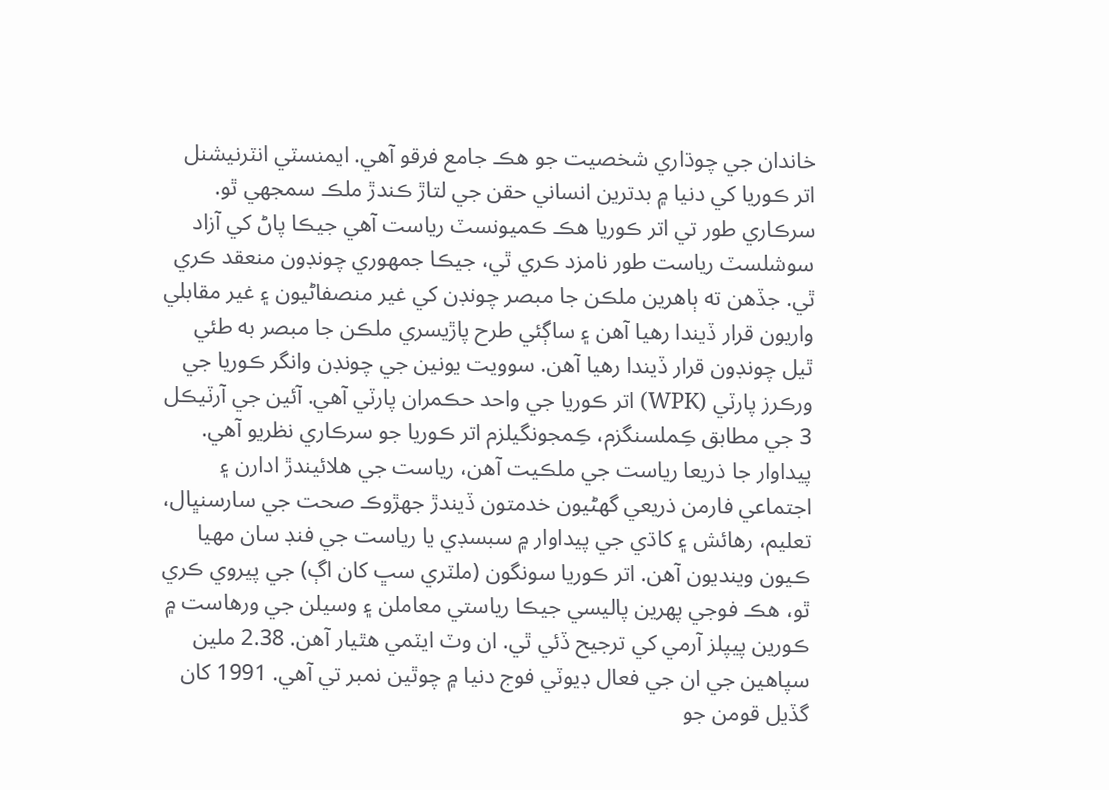خاندان جي چوڌاري شخصيت جو هڪ جامع فرقو آهي. ايمنسٽي انٽرنيشنل اتر ڪوريا کي دنيا ۾ بدترين انساني حقن جي لتاڙ ڪندڙ ملڪ سمجهي ٿو. سرڪاري طور تي اتر ڪوريا هڪ ڪميونسٽ رياست آهي جيڪا پاڻ کي آزاد سوشلسٽ رياست طور نامزد ڪري ٿي، جيڪا جمهوري چونڊون منعقد ڪري ٿي. جڏهن ته ٻاهرين ملڪن جا مبصر چونڊن کي غير منصفاڻيون ۽ غير مقابلي واريون قرار ڏيندا رهيا آهن ۽ ساڳئي طرح پاڙيسري ملڪن جا مبصر به طئي ٿيل چونڊون قرار ڏيندا رهيا آهن. سوويت يونين جي چونڊن وانگر ڪوريا جي ورڪرز پارٽي (WPK) اتر ڪوريا جي واحد حڪمران پارٽي آهي. آئين جي آرٽيڪل 3 جي مطابق ڪِملسنگزم، ڪِمجونگيلزم اتر ڪوريا جو سرڪاري نظريو آهي. پيداوار جا ذريعا رياست جي ملڪيت آهن، رياست جي هلائيندڙ ادارن ۽ اجتماعي فارمن ذريعي گهڻيون خدمتون ڏيندڙ جهڙوڪ صحت جي سارسنڀال، تعليم، رهائش ۽ کاڌي جي پيداوار ۾ سبسڊي يا رياست جي فنڊ سان مهيا ڪيون وينديون آهن. اتر ڪوريا سونگون (ملٽري سڀ کان اڳ) جي پيروي ڪري ٿو، هڪ فوجي پهرين پاليسي جيڪا رياستي معاملن ۽ وسيلن جي ورهاست ۾ ڪورين پيپلز آرمي کي ترجيح ڏئي ٿي. ان وٽ ايٽمي هٿيار آهن. 2.38 ملين سپاهين جي ان جي فعال ڊيوٽي فوج دنيا ۾ چوٿين نمبر تي آهي. 1991 کان گڏيل قومن جو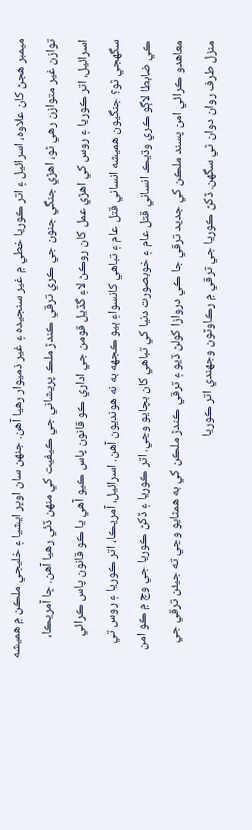ميمبر هجڻ کان علاوه، اسرائيل ۽ اتر ڪوريا خطي ۾ غير سنجيده ۽ غير ذميوار رهيا آهن. جنهن سان اوڀر ايشيا ۽ خليجي ملڪن ۾ هميشه توازن غير متوازن رهي ٿو، اهڙي جنگي جنون جي ڪري ترقي ڪندڙ ملڪ پريشاني جي ڪيفيت کي منهن ڏئي رهيا آهن. ڇا آمريڪا، اسرائيل، اتر ڪوريا ۽ روس کي اهڙي عمل کان روڪڻ لاءِ گڏيل قومن جي اداري ڪو قانون پاس ڪيو آهي يا ڪو قانون پاس ڪرائي سگهجي ٿو؟ جنگيون هميشه انساني قتل عام ۽ تباهي کانسواءِ ٻيو ڪجھه به نه هونديون آهن. اسرائيل، آمريڪا، اتر ڪوريا ۽ روس تي ڪي ضابطا لاڳو ڪري وڌيڪ انساني قتل عام ۽ خوبصورت دنيا کي تباهي کان بچايو وڃي. اتر ڪوريا ۽ ڏکڻ ڪوريا جي وچ ۾ ڪو امن معاهدو ڪرائي امن پسند ملڪن کي جديد ترقي جا ڪي دروازا کولڻ ڏيو ۽ ترقي ڪندڙ ملڪن کي به همٿايو وڃي ته جيئن ترقي جي منزل طرف روان دوان ٿي سگهن. ڏکڻ ڪوريا جي ترقي ۾ رڪاوٽون وجهندي اتر ڪوريا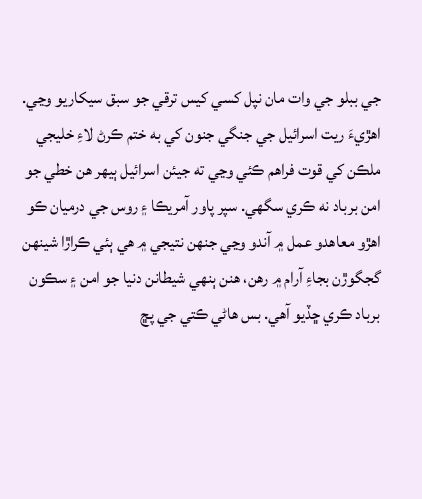جي ببلو جي وات مان نپل کسي کيس ترقي جو سبق سيکاريو وڃي. اهڙيءَ ريت اسرائيل جي جنگي جنون کي به ختم ڪرڻ لاءِ خليجي ملڪن کي قوت فراهم ڪئي وڃي ته جيئن اسرائيل ٻيهر هن خطي جو امن برباد نه ڪري سگهي. سپر پاور آمريڪا ۽ روس جي درميان ڪو اهڙو معاهدو عمل ۾ آندو وڃي جنهن نتيجي ۾ هي ٻئي ڪراڙا شينهن گجگوڙن بجاءِ آرام ۾ رهن، هنن ٻنهي شيطانن دنيا جو امن ۽ سڪون برباد ڪري ڇڏيو آهي. بس هاڻي ڪتي جي پڇ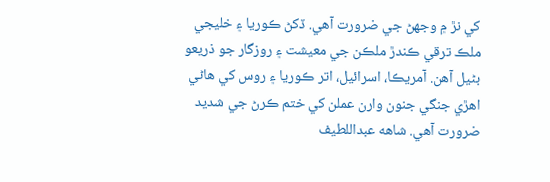کي نڙ ۾ وجهڻ جي ضرورت آهي. ڏکڻ ڪوريا ۽ خليجي ملڪ ترقي ڪندڙ ملڪن جي معيشت ۽ روزگار جو ذريعو بڻيل آهن. آمريڪا، اسرائيل، اتر ڪوريا ۽ روس کي هاڻي اھڙي جنگي جنون وارن عملن کي ختم ڪرڻ جي شديد ضرورت آهي. شاهه عبداللطيف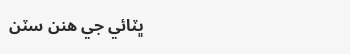ڀٽائي جي هنن سٽن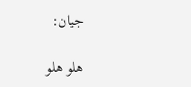جيان:

هلو هلو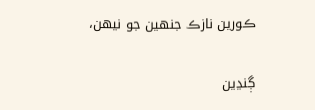ڪورين نازڪ جنهين جو نيھن،

ڳنڍين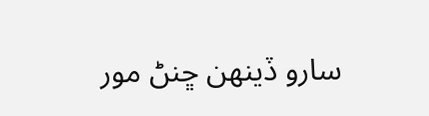سارو ڏينهن ڇنڻ مور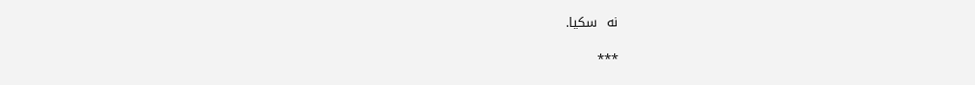نه  سکيا.

***